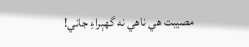مصيبت هي ناهي نه گهٻراءِ جاني!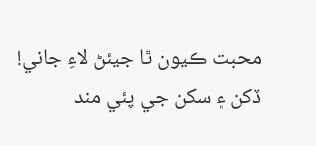محبت ڪيون ٿا جيئڻ لاءِ جاني!
ڏکن ۽ سکن جي پئي مند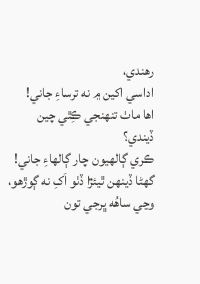رهندي،
اداسي اکين ۾ نه ترساءِ جاني!
اها ماٺ تنهنجي ڪِٿي چين ڏيندي؟
ڪري ڳالهيون چار ڳالهاءِ جاني!
گهڻا ڏينهن ٿيئڙا ڏٺو اَکِ نه ڳوڙهو،
وڃي ساهُه ڀرجي تون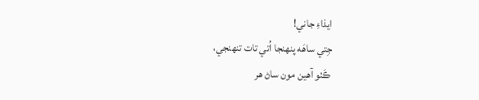ايذاءِ جاني!
جِتي ساهَه پنهنجا اُتي تات تنهنجي،
ڪَٺو آهين مون ساڻ هر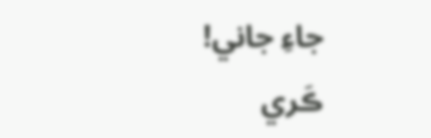جاءِ جاني!
ڪَري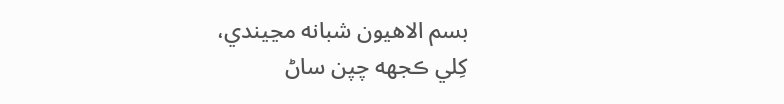بسم الاهيون شبانه مڃيندي،
کِلي ڪجهه چپن ساڻ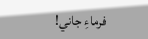فرماءِ جاني!